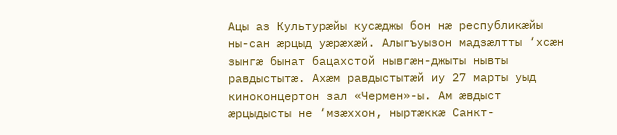Ацы аз Культурæйы кусæджы бон нæ республикæйы ны-сан æрцыд уæрæхæй. Алыгъуызон мадзæлтты ‘хсæн зынгæ бынат бацахстой нывгæн-джыты нывты равдыстытæ. Ахæм равдыстытæй иу 27 марты уыд киноконцертон зал «Чермен»-ы. Ам æвдыст æрцыдысты не ‘мзæххон, ныртæккæ Санкт-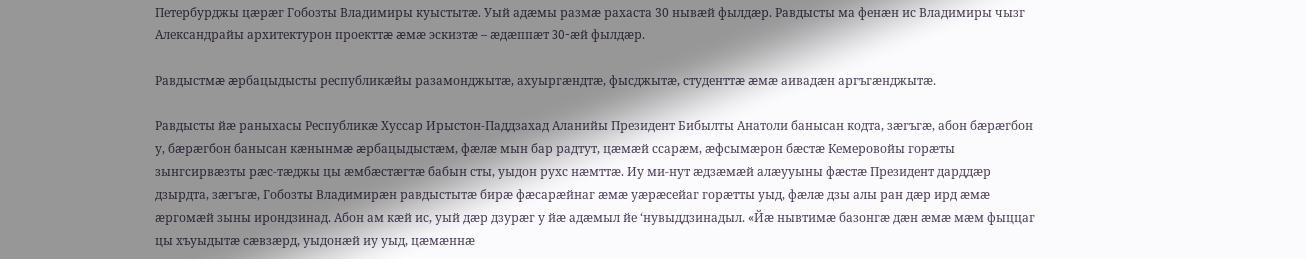Петербурджы цæрæг Гобозты Владимиры куыстытæ. Уый адæмы размæ рахаста 30 нывæй фылдæр. Равдысты ма фенæн ис Владимиры чызг Александрайы архитектурон проекттæ æмæ эскизтæ – æдæппæт 30-æй фылдæр.

Равдыстмæ æрбацыдысты республикæйы разамонджытæ, ахуыргæндтæ, фысджытæ, студенттæ æмæ аивадæн аргъгæнджытæ.

Равдысты йæ раныхасы Республикæ Хуссар Ирыстон-Паддзахад Аланийы Президент Бибылты Анатоли банысан кодта, зæгъгæ, абон бæрæгбон у, бæрæгбон банысан кæнынмæ æрбацыдыстæм, фæлæ мын бар радтут, цæмæй ссарæм, æфсымæрон бæстæ Кемеровойы горæты зынгсирвæзты рæс-тæджы цы æмбæстæгтæ бабын сты, уыдон рухс нæмттæ. Иу ми-нут æдзæмæй алæууыны фæстæ Президент дарддæр дзырдта, зæгъгæ, Гобозты Владимирæн равдыстытæ бирæ фæсарæйнаг æмæ уæрæсейаг горæтты уыд, фæлæ дзы алы ран дæр ирд æмæ æргомæй зыны ирондзинад. Абон ам кæй ис, уый дæр дзурæг у йæ адæмыл йе ‘нувыддзинадыл. «Йæ нывтимæ базонгæ дæн æмæ мæм фыццаг цы хъуыдытæ сæвзæрд, уыдонæй иу уыд, цæмæннæ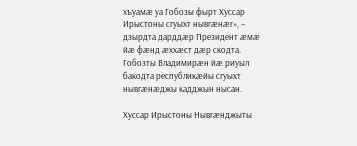хъуамæ уа Гобозы фырт Хуссар Ирыстоны сгуыхт нывгæнæг», – дзырдта дарддæр Президент æмæ йæ фæнд æххæст дæр скодта. Гобозты Владимирæн йæ риуыл бакодта республикæйы сгуыхт нывгæнæджы кадджын нысан.

Хуссар Ирыстоны Нывгæнджыты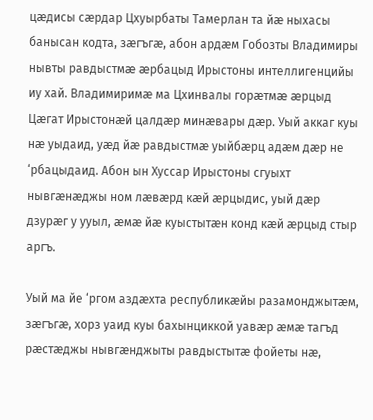цæдисы сæрдар Цхуырбаты Тамерлан та йæ ныхасы банысан кодта, зæгъгæ, абон ардæм Гобозты Владимиры нывты равдыстмæ æрбацыд Ирыстоны интеллигенцийы иу хай. Владимиримæ ма Цхинвалы горæтмæ æрцыд Цæгат Ирыстонæй цалдæр минæвары дæр. Уый аккаг куы нæ уыдаид, уæд йæ равдыстмæ уыйбæрц адæм дæр не ‘рбацыдаид. Абон ын Хуссар Ирыстоны сгуыхт нывгæнæджы ном лæвæрд кæй æрцыдис, уый дæр дзурæг у ууыл, æмæ йæ куыстытæн конд кæй æрцыд стыр аргъ.

Уый ма йе ‘ргом аздæхта республикæйы разамонджытæм, зæгъгæ, хорз уаид куы бахынциккой уавæр æмæ тагъд рæстæджы нывгæнджыты равдыстытæ фойеты нæ,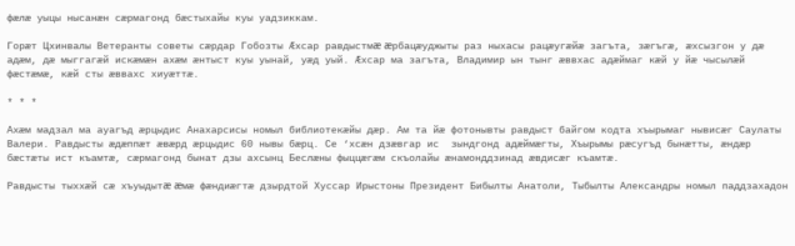фæлæ уыцы нысанæн сæрмагонд бæстыхайы куы уадзиккам.

Горæт Цхинвалы Ветеранты советы сæрдар Гобозты Æхсар равдыстмæ æрбацæуджыты раз ныхасы рацæугæйæ загъта, зæгъгæ, æхсызгон у дæ адæм, дæ мыггагæй искæмæн ахæм æнтыст куы уынай, уæд уый. Æхсар ма загъта, Владимир ын тынг æввхас адæймаг кæй у йæ чысылæй фæстæмæ, кæй сты æввахс хиуæттæ.

* * *

Ахæм мадзал ма ауагъд æрцыдис Анахарсисы номыл библиотекæйы дæр. Ам та йæ фотонывты равдыст байгом кодта хъырымаг нывисæг Саулаты Валери. Равдысты æдæппæт æвæрд æрцыдис 60 нывы бæрц. Се ‘хсæн дзæвгар ис  зындгонд адæймæгты, Хъырымы рæсугъд бынæтты, æндæр бæстæты ист къамтæ, сæрмагонд бынат дзы ахсынц Беслæны фыццæгæм скъолайы æнамонддзинад æвдисæг къамтæ.

Равдысты тыххæй сæ хъуыдытæ æмæ фæндиæгтæ дзырдтой Хуссар Ирыстоны Президент Бибылты Анатоли, Тыбылты Александры номыл паддзахадон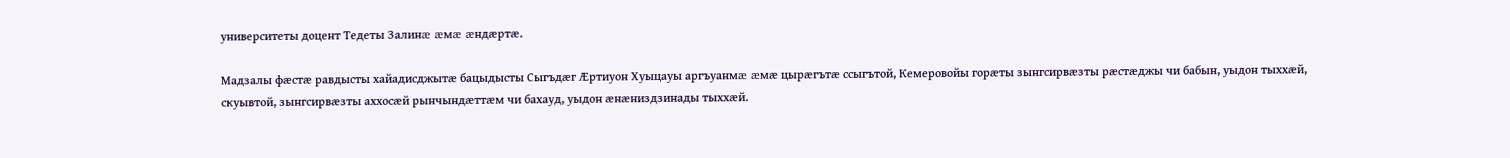университеты доцент Тедеты Залинæ æмæ æндæртæ.

Мадзалы фæстæ равдысты хайадисджытæ бацыдысты Сыгъдæг Æртиуон Хуыцауы аргъуанмæ æмæ цырæгътæ ссыгътой, Кемеровойы горæты зынгсирвæзты рæстæджы чи бабын, уыдон тыххæй, скуывтой, зынгсирвæзты аххосæй рынчындæттæм чи бахауд, уыдон æнæниздзинады тыххæй.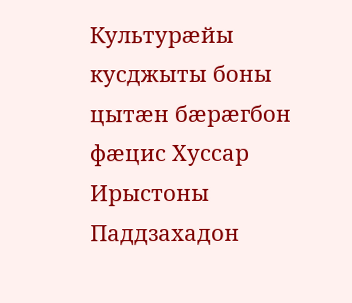Культурæйы кусджыты боны цытæн бæрæгбон фæцис Хуссар Ирыстоны Паддзахадон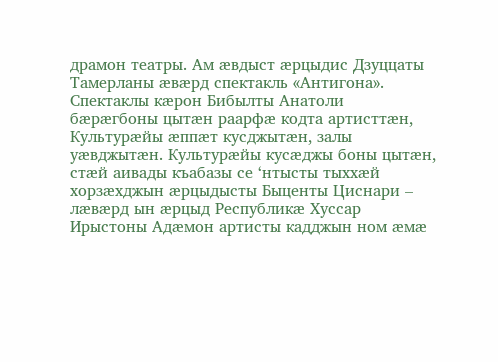драмон театры. Ам æвдыст æрцыдис Дзуццаты Тамерланы æвæрд спектакль «Антигона». Спектаклы кæрон Бибылты Анатоли бæрæгбоны цытæн раарфæ кодта артисттæн, Культурæйы æппæт кусджытæн, залы уæвджытæн. Культурæйы кусæджы боны цытæн, стæй аивады къабазы се ‘нтысты тыххæй хорзæхджын æрцыдысты Быценты Циснари – лæвæрд ын æрцыд Республикæ Хуссар Ирыстоны Адæмон артисты кадджын ном æмæ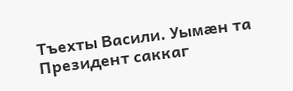Тъехты Васили. Уымæн та Президент саккаг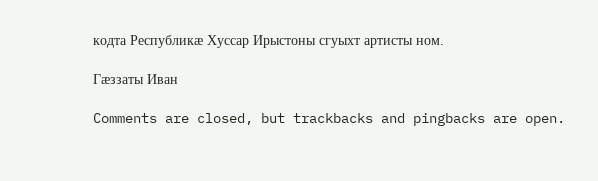кодта Республикæ Хуссар Ирыстоны сгуыхт артисты ном.

Гæззаты Иван

Comments are closed, but trackbacks and pingbacks are open.